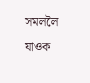সমললৈ যাওক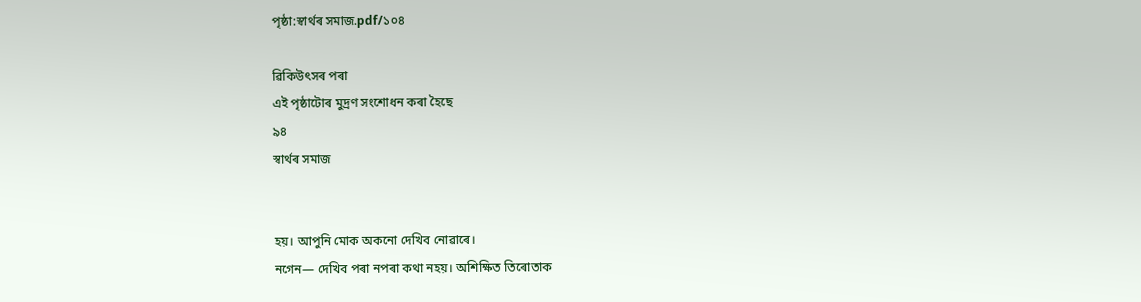পৃষ্ঠা:স্বাৰ্থৰ সমাজ.pdf/১০৪

ৱিকিউৎসৰ পৰা
এই পৃষ্ঠাটোৰ মুদ্ৰণ সংশোধন কৰা হৈছে
৯৪
স্বাৰ্থৰ সমাজ


হয়। আপুনি মোক অকনো দেখিব নোৱাৰে।
নগেন— দেখিব পৰা নপৰা কথা নহয়। অশিক্ষিত তিৰোতাক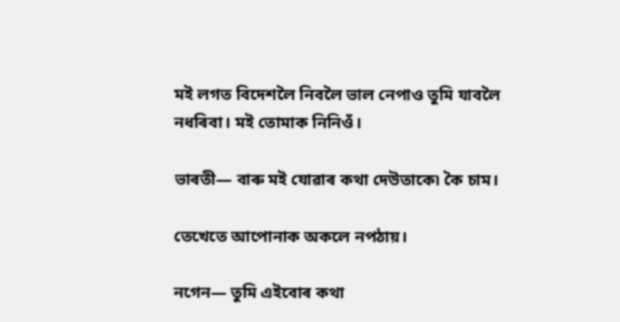মই লগত বিদেশলৈ নিবলৈ ভাল নেপাও তুমি যাবলৈ নধৰিবা। মই তোমাক নিনিওঁ।

ভাৰতী— বাৰু মই যোৱাৰ কথা দেউতাকে৷ কৈ চাম।

তেখেতে আপোনাক অকলে নপঠায়।

নগেন— তুমি এইবোৰ কথা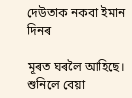দেউতাক নকবা ইমান দিনৰ

মূৰত ঘৰলৈ আহিছে। শুনিলে বেয়া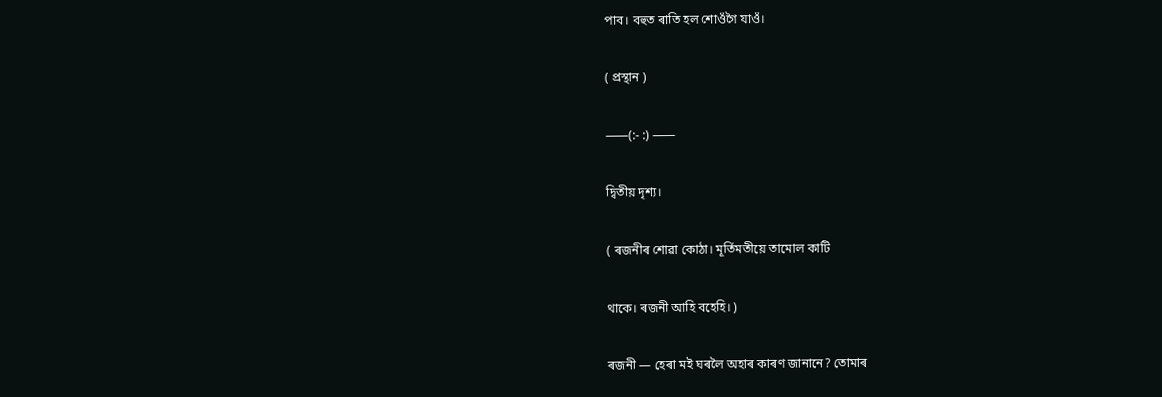পাব। বহুত ৰাতি হল শোওঁগৈ যাওঁ।

( প্ৰস্থান )

⸺(:- :) ⸺

দ্বিতীয় দৃশ্য।

( ৰজনীৰ শোৱা কোঠা। মূৰ্তিমতীয়ে তামোল কাটি

থাকে। ৰজনী আহি বহেহি। )

ৰজনী — হেৰা মই ঘৰলৈ অহাৰ কাৰণ জানানে? তোমাৰ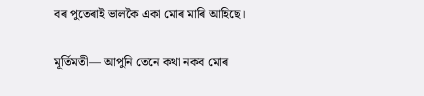বৰ পুতেৰাই ভালকৈ একা মোৰ মাৰি আহিছে।

মূৰ্তিমতী— আপুনি তেনে কথা নকব মোৰ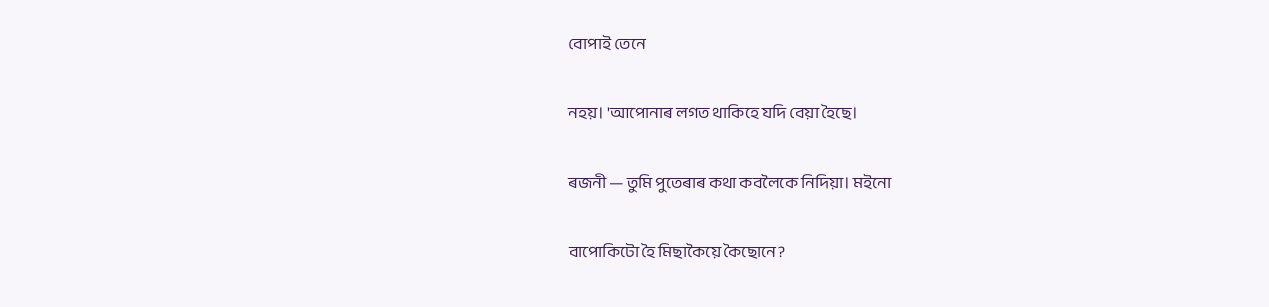বোপাই তেনে

নহয়। 'আপোনাৰ লগত থাকিহে যদি বেয়া হৈছে।

ৰজনী — তুমি পুতেৰাৰ কথা কবলৈকে নিদিয়া। মইনো

বাপোকিটো হৈ মিছাকৈয়ে কৈছোনে?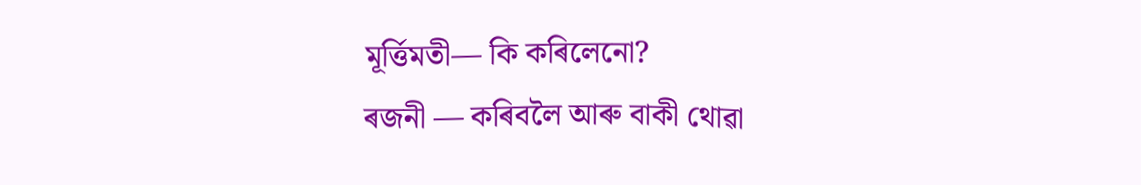মূৰ্ত্তিমতী— কি কৰিলেনো?
ৰজনী — কৰিবলৈ আৰু বাকী থোৱা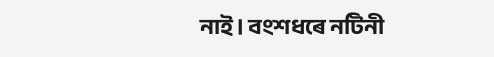নাই। বংশধৰে নটিনী